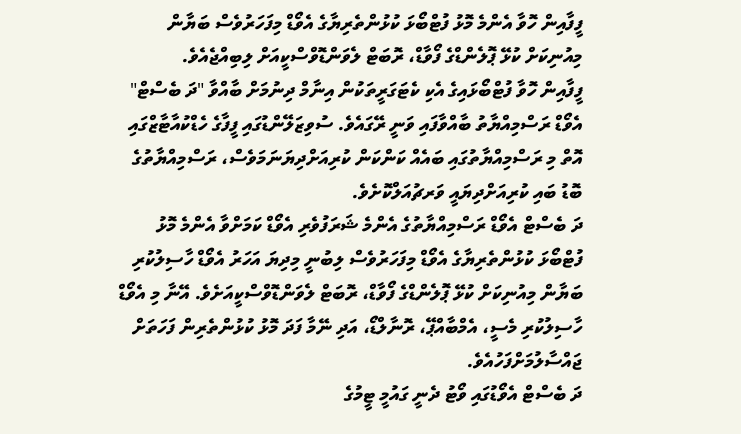ފީފާއިން ހޮވާ އެންމެ މޮޅު ފުޓްބޯޅަ ކުޅުންތެރިޔާގެ އެވޯޑް މިފަހަރުވެސް ބަޔާން މިއުނިކަށް ކުޅޭ ޕޮލެންޑްގެ ފޯވާޑް، ރޮބަޓް ލެވަންޑޮވްސްކީއަށް ލިބިއްޖެއެވެ.
ފީފާއިން ހޮވާ ފުޓްބޯޅައިގެ އެކި ކެޓަގަރީތަކުން އިނާމް ދިނުމަށް ބާއްވާ "ދަ ބެސްޓް" އެވޯޑް ރަސްމިއްޔާތު ބާއްވާފައި ވަނީ ރޭގައެވެ. ސުވިޒަލޭންޑުގައި ފީފާގެ ހެޑްކުއާޓާޒްގައި އޮތް މި ރަސްމިއްޔާތުގައި ބައެއް ކަންކަން ކުރިއަށްދިޔަނަމަވެސް، ރަސްމިއްޔާތުގެ ބޮޑު ބައި ކުރިއަށްދިޔައީ ވަރޗުއަލްކޮށެވެ.
ދަ ބެސްޓް އެވޯޑް ރަސްމިއްޔާތުގެ އެންމެ ޝަރަފުވެރި އެވޯޑް ކަމަށްވާ އެންމެ މޮޅު ފުޓްބޯޅަ ކުޅުންތެރިޔާގެ އެވޯޑް މިފަހަރުވެސް ލިބުނީ މިދިޔަ އަހަރު އެވޯޑް ހާސިލުކުރި ބަޔާން މިއުނިކަށް ކުޅޭ ޕޮލެންޑްގެ ފޯވާޑް، ރޮބަޓް ލެވަންޑޮވްސްކީއަށެވެ. އޭނާ މި އެވޯޑް ހާސިލުކުރި މެސީ، އެމްބާއްޕޭ، ރޮނާލްޑޯ، އަދި ނޭމާ ފަދަ މޮޅު ކުޅުންތެރިން ފަހަތަށް ޖައްސާލުމަށްފަހުއެވެ.
ދަ ބެސްޓް އެވޯޑުގައި ވޯޓު ދެނީ ގައުމީ ޓީމުގެ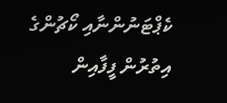ކެޕްޓަނުންނާއި ކޯޗުންގެ އިތުރުން ފީފާއިން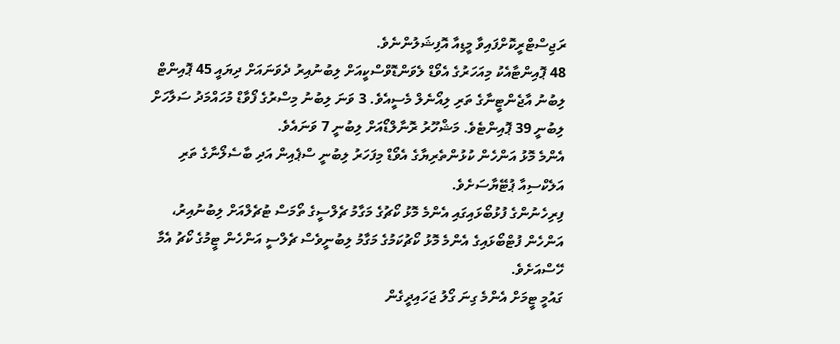ރަޖިސްޓްރީކޮށްފައިވާ މީޑިއާ އޮފިޝަލުންނެވެ.
48 ޕޮއިންޓާއެކު މިއަހަރުގެ އެވޯޑް ލެވަންޑޮވްސްކީއަށް ލިބުނުއިރު ދެވަނައަށް ދިޔައީ 45 ޕޮއިންޓް ލިބުނު އާޖެންޓީނާގެ ތަރި ލިއޯނެލް މެސީއެވެ. 3 ވަނަ ލިބުނު މިސްރުގެ ފޯވާޑް މުހައްމަދު ސަލާހަށް ލިބުނީ 39 ޕޮއިންޓެވެ. މަޝްހޫރު ރޮނާލްޑޯއަށް ލިބުނީ 7 ވަނައެވެ.
އެންމެ މޮޅު އަންހެން ކުޅުންތެރިޔާގެ އެވޯޑް މިފަހަރު ލިބުނީ ސްޕެއިން އަދި ބާސެލޯނާގެ ތަރި އަލެކްސިއާ ޕުޓޭޔާސަށެވެ.
ފިރިހެނުންގެ ފުޅުބޯޅައިގައި އެންމެ މޮޅު ކޯޗުގެ މަގާމު ޗެލްސީގެ ތޯމަސް ޓުޗެލްއަށް ލިބުނުއިރު، އަންހެން ފުޓްބޯޅައިގެ އެންމެ މޮޅު ކޯޗުކަމުގެ މަގާމު ލިބުނީވެސް ޗެލްސީ އަންހެން ޓީމުގެ ކޯޗު އެމާ ހޭސްއަށެވެ.
ގައުމީ ޓީމަށް އެންމެ ގިނަ ގޯލު ޖަހައިދީގެން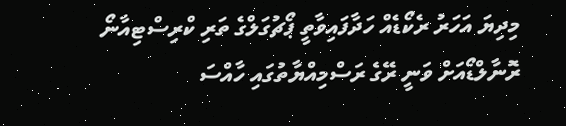މިދިޔަ އަހަރު ރެކޯޑެއް ހަދާފައިވާތީ ޕޯޗުގަލްގެ ތަރި ކްރިސްޓިއާނޯ ރޮނާލްޑޯއަށް ވަނީ ރޭގެ ރަސްމިއްޔާތުގައި ހާއްސަ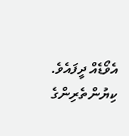އެވޯޑެއް ދީފައެވެ.
ކިޔުންތެރިންގެ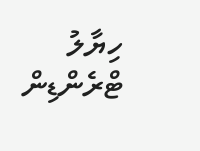ހިޔާލު
ޓްރެންޑިން